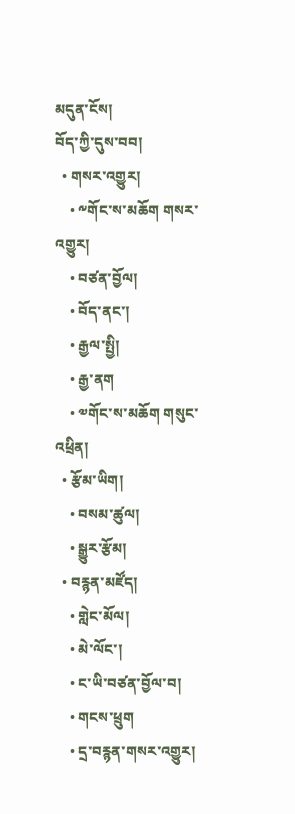མདུན་ངོས།
བོད་ཀྱི་དུས་བབ།
  • གསར་འགྱུར།
    • ༸གོང་ས་མཆོག གསར་འགྱུར།
    • བཙན་བྱོལ།
    • བོད་ནང་།
    • རྒྱལ་སྤྱི།
    • རྒྱ་ནག
    • ༧གོང་ས་མཆོག གསུང་འཕྲིན།
  • རྩོམ་ཡིག།
    • བསམ་ཚུལ།
    • སྒྱུར་རྩོམ།
  • བརྙན་མཛོད།
    • གླེང་མོལ།
    • མེ་ལོང་།
    • ང་ཡི་བཙན་བྱོལ་བ།
    • གངས་ཕྲུག
    • དྲ་བརྙན་གསར་འགྱུར།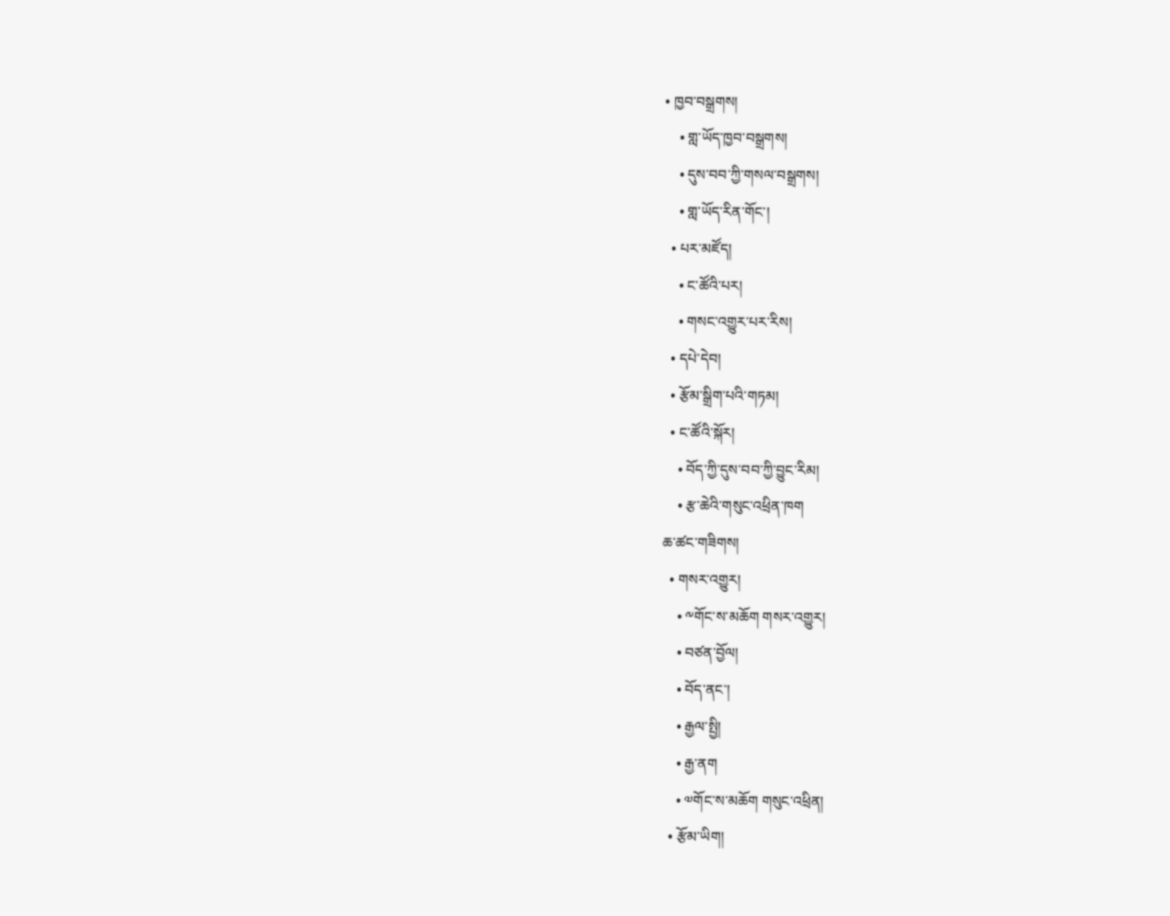• ཁྱབ་བསྒྲགས།
    • གླ་ཡོད་ཁྱབ་བསྒྲགས།
    • དུས་བབ་ཀྱི་གསལ་བསྒྲགས།
    • གླ་ཡོད་རིན་གོང་།
  • པར་མཛོད།
    • ང་ཚོའི་པར།
    • གསང་འགྱུར་པར་རིས།
  • དཔེ་དེབ།
  • རྩོམ་སྒྲིག་པའི་གཏམ།
  • ང་ཚོའི་སྐོར།
    • བོད་ཀྱི་དུས་བབ་ཀྱི་བྱུང་རིམ།
    • རྩ་ཆེའི་གསུང་འཕྲིན་ཁག
ཆ་ཚང་གཟིགས།
  • གསར་འགྱུར།
    • ༸གོང་ས་མཆོག གསར་འགྱུར།
    • བཙན་བྱོལ།
    • བོད་ནང་།
    • རྒྱལ་སྤྱི།
    • རྒྱ་ནག
    • ༧གོང་ས་མཆོག གསུང་འཕྲིན།
  • རྩོམ་ཡིག།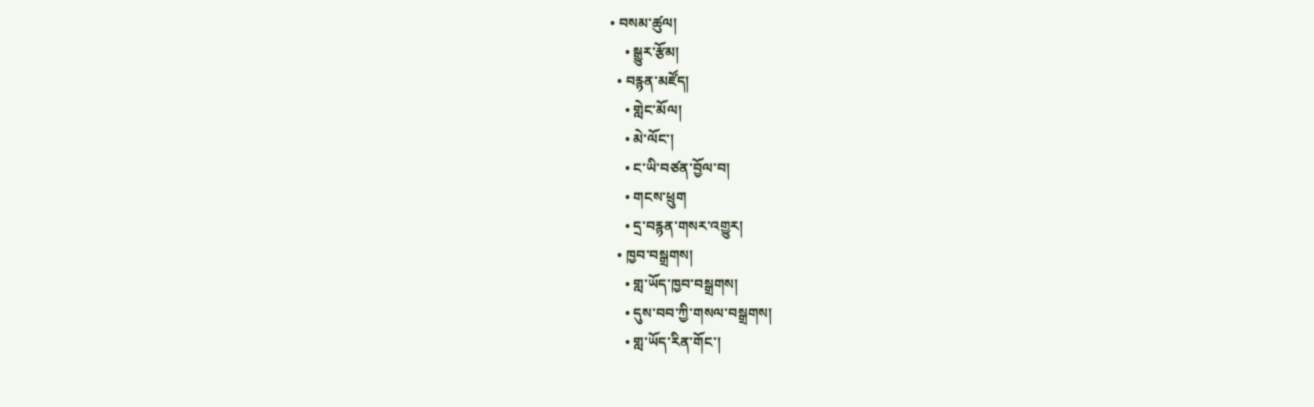• བསམ་ཚུལ།
    • སྒྱུར་རྩོམ།
  • བརྙན་མཛོད།
    • གླེང་མོལ།
    • མེ་ལོང་།
    • ང་ཡི་བཙན་བྱོལ་བ།
    • གངས་ཕྲུག
    • དྲ་བརྙན་གསར་འགྱུར།
  • ཁྱབ་བསྒྲགས།
    • གླ་ཡོད་ཁྱབ་བསྒྲགས།
    • དུས་བབ་ཀྱི་གསལ་བསྒྲགས།
    • གླ་ཡོད་རིན་གོང་།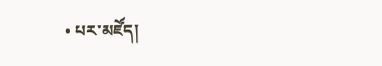• པར་མཛོད།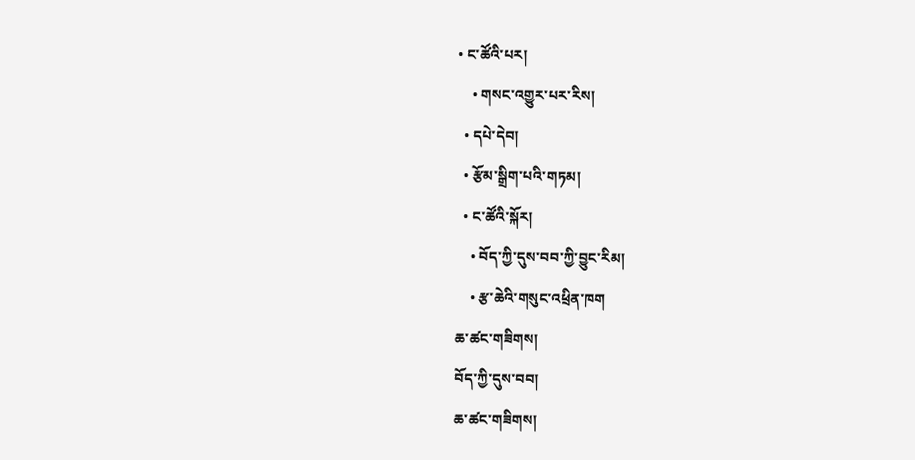• ང་ཚོའི་པར།
    • གསང་འགྱུར་པར་རིས།
  • དཔེ་དེབ།
  • རྩོམ་སྒྲིག་པའི་གཏམ།
  • ང་ཚོའི་སྐོར།
    • བོད་ཀྱི་དུས་བབ་ཀྱི་བྱུང་རིམ།
    • རྩ་ཆེའི་གསུང་འཕྲིན་ཁག
ཆ་ཚང་གཟིགས།
བོད་ཀྱི་དུས་བབ།
ཆ་ཚང་གཟིགས།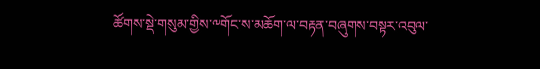ཚོགས་སྡེ་གསུམ་གྱིས་༸གོང་ས་མཆོག་ལ་བརྟན་བཞུགས་བསྟར་འབུལ་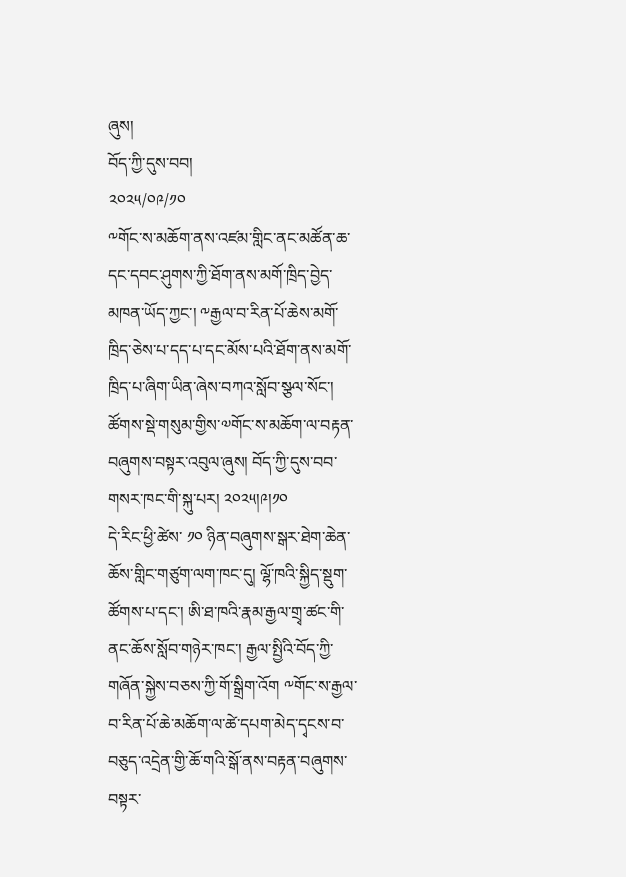ཞུས།
བོད་ཀྱི་དུས་བབ།
༢༠༢༥/༠༩/༡༠
༸གོང་ས་མཆོག་ནས་འཛམ་གླིང་ནང་མཚོན་ཆ་དང་དབང་ཤུགས་ཀྱི་ཐོག་ནས་མགོ་ཁྲིད་བྱེད་མཁན་ཡོད་ཀྱང་། ༸རྒྱལ་བ་རིན་པོ་ཆེས་མགོ་ཁྲིད་ཅེས་པ་དད་པ་དང་མོས་པའི་ཐོག་ནས་མགོ་ཁྲིད་པ་ཞིག་ཡིན་ཞེས་བཀའ་སློབ་སྩལ་སོང་།
ཚོགས་སྡེ་གསུམ་གྱིས་༧གོང་ས་མཆོག་ལ་བརྟན་བཞུགས་བསྟར་འབུལ་ཞུས། བོད་ཀྱི་དུས་བབ་གསར་ཁང་གི་སྐུ་པར། ༢༠༢༥།༩།༡༠
དེ་རིང་ཕྱི་ཚེས་ ༡༠ ཉིན་བཞུགས་སྒར་ཐེག་ཆེན་ཆོས་གླིང་གཙུག་ལག་ཁང་དུ། ལྷོ་ཁའི་སྐྱིད་སྡུག་ཚོགས་པ་དང་། ཨི་ཐ་ཁའི་རྣམ་རྒྱལ་གྲྭ་ཚང་གི་ནང་ཆོས་སློབ་གཉེར་ཁང་། རྒྱལ་སྤྱིའི་བོད་ཀྱི་གཞོན་སྐྱེས་བཅས་ཀྱི་གོ་སྒྲིག་འོག ༸གོང་ས་རྒྱལ་བ་རིན་པོ་ཆེ་མཆོག་ལ་ཚེ་དཔག་མེད་དྭངས་བ་བཅུད་འདྲེན་གྱི་ཆོ་གའི་སྒོ་ནས་བརྟན་བཞུགས་བསྟར་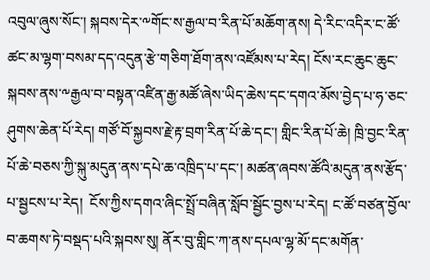འབུལ་ཞུས་སོང་། སྐབས་དེར་༸གོང་ས་རྒྱལ་བ་རིན་པོ་མཆོག་ནས། དེ་རིང་འདིར་ང་ཚོ་ཚང་མ་ལྷག་བསམ་དད་འདུན་རྩེ་གཅིག་ཐོག་ནས་འཛོམས་པ་རེད། ངོས་རང་ཆུང་ཆུང་སྐབས་ནས་༸རྒྱལ་བ་བསྟན་འཛིན་རྒྱ་མཚོ་ཞེས་ཡིད་ཆེས་དང་དགའ་མོས་བྱེད་པ་ཧ་ཅང་ཤུགས་ཆེན་པོ་རེད། གཙོ་བོ་སྐྱབས་རྗེ་རྟ་བྲག་རིན་པོ་ཆེ་དང་། གླིང་རིན་པོ་ཆེ། ཁྲི་བྱང་རིན་པོ་ཆེ་བཅས་ཀྱི་སྐུ་མདུན་ནས་དཔེ་ཆ་འཁྲིད་པ་དང་། མཚན་ཞབས་ཚོའི་མདུན་ནས་རྩོད་པ་སྦྱངས་པ་རེད།  ངོས་ཀྱིས་དགའ་ཞིང་སྤྲོ་བཞིན་སློབ་སྦྱོང་བྱས་པ་རེད། ང་ཚོ་བཙན་བྱོལ་བ་ཆགས་ཏེ་བསྡད་པའི་སྐབས་སུ། ནོར་བུ་གླིང་ཀ་ནས་དཔལ་ལྷ་མོ་དང་མགོན་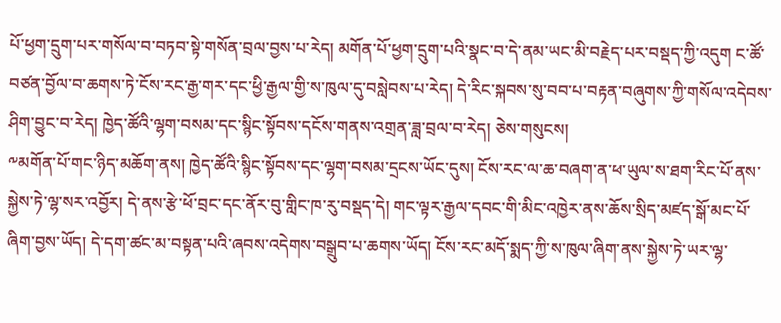པོ་ཕྱག་དྲུག་པར་གསོལ་བ་བཏབ་སྟེ་གསོན་བྲལ་བྱས་པ་རེད། མགོན་པོ་ཕྱག་དྲུག་པའི་སྣང་བ་དེ་ནམ་ཡང་མི་བརྗེད་པར་བསྡད་ཀྱི་འདུག ང་ཚོ་བཙན་བྱོལ་བ་ཆགས་ཏེ་ངོས་རང་རྒྱ་གར་དང་ཕྱི་རྒྱལ་གྱི་ས་ཁུལ་དུ་བསླེབས་པ་རེད། དེ་རིང་སྐབས་སུ་བབ་པ་བརྟན་བཞུགས་ཀྱི་གསོལ་འདེབས་ཤིག་བྱུང་བ་རེད། ཁྱེད་ཚོའི་ལྷག་བསམ་དང་སྙིང་སྟོབས་དངོས་གནས་འགྲན་ཟླ་བྲལ་བ་རེད། ཅེས་གསུངས།
༸མགོན་པོ་གང་ཉིད་མཆོག་ནས། ཁྱེད་ཚོའི་སྙིང་སྟོབས་དང་ལྷག་བསམ་དྲངས་ཡོང་དུས། ངོས་རང་ལ་ཆ་བཞག་ན་ཕ་ཡུལ་ས་ཐག་རིང་པོ་ནས་སྐྱེས་ཏེ་ལྷ་སར་འབྱོར། དེ་ནས་རྩེ་ཕོ་བྲང་དང་ནོར་བུ་གླིང་ཁ་རུ་བསྡད་དེ། གང་ལྟར་རྒྱལ་དབང་གི་མིང་འཁྱེར་ནས་ཆོས་སྲིད་མཛད་སྒོ་མང་པོ་ཞིག་བྱས་ཡོད། དེ་དག་ཚང་མ་བསྟན་པའི་ཞབས་འདེགས་བསྒྲུབ་པ་ཆགས་ཡོད། ངོས་རང་མདོ་སྨད་ཀྱི་ས་ཁུལ་ཞིག་ནས་སྐྱེས་ཏེ་ཡར་ལྷ་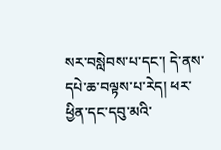སར་བསླེབས་པ་དང་། དེ་ནས་དཔེ་ཆ་བལྟས་པ་རེད། ཕར་ཕྱིན་དང་དབུ་མའི་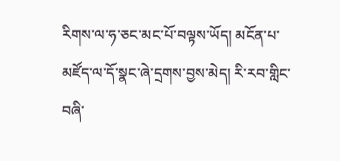རིགས་ལ་ཧ་ཅང་མང་པོ་བལྟས་ཡོད། མངོན་པ་མཛོད་ལ་དོ་སྣང་ཞེ་དྲགས་བྱས་མེད། རི་རབ་གླིང་བཞི་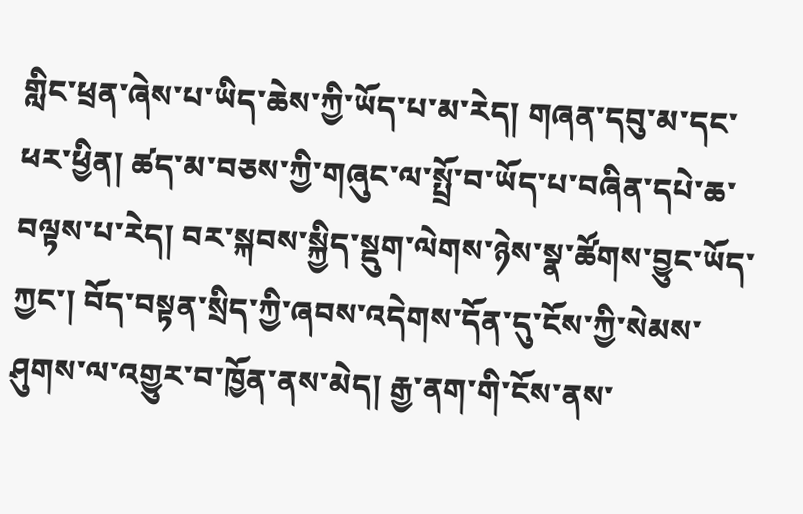གླིང་ཕྲན་ཞེས་པ་ཡིད་ཆེས་ཀྱི་ཡོད་པ་མ་རེད། གཞན་དབུ་མ་དང་ཕར་ཕྱིན། ཚད་མ་བཅས་ཀྱི་གཞུང་ལ་སྤྲོ་བ་ཡོད་པ་བཞིན་དཔེ་ཆ་བལྟས་པ་རེད། བར་སྐབས་སྐྱིད་སྡུག་ལེགས་ཉེས་སྣ་ཚོགས་བྱུང་ཡོད་ཀྱང་། བོད་བསྟན་སྲིད་ཀྱི་ཞབས་འདེགས་དོན་དུ་ངོས་ཀྱི་སེམས་ཤུགས་ལ་འགྱུར་བ་ཁྱོན་ནས་མེད། རྒྱ་ནག་གི་ངོས་ནས་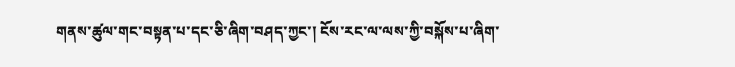གནས་ཚུལ་གང་བསྟན་པ་དང་ཅི་ཞིག་བཤད་ཀྱང་། ངོས་རང་ལ་ལས་ཀྱི་བསྐོས་པ་ཞིག་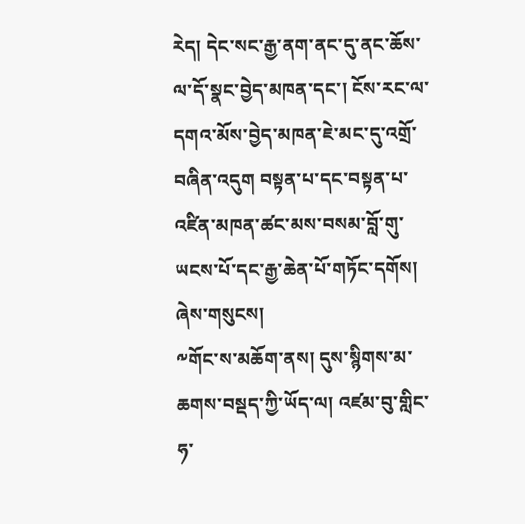རེད། དེང་སང་རྒྱ་ནག་ནང་དུ་ནང་ཆོས་ལ་དོ་སྣང་བྱེད་མཁན་དང་། ངོས་རང་ལ་དགའ་མོས་བྱེད་མཁན་ཇེ་མང་དུ་འགྲོ་བཞིན་འདུག བསྟན་པ་དང་བསྟན་པ་འཛིན་མཁན་ཚང་མས་བསམ་བློ་གུ་ཡངས་པོ་དང་རྒྱ་ཆེན་པོ་གཏོང་དགོས། ཞེས་གསུངས།
༸གོང་ས་མཆོག་ནས། དུས་སྙིགས་མ་ཆགས་བསྡད་ཀྱི་ཡོད་ལ། འཛམ་བུ་གླིང་ཧ་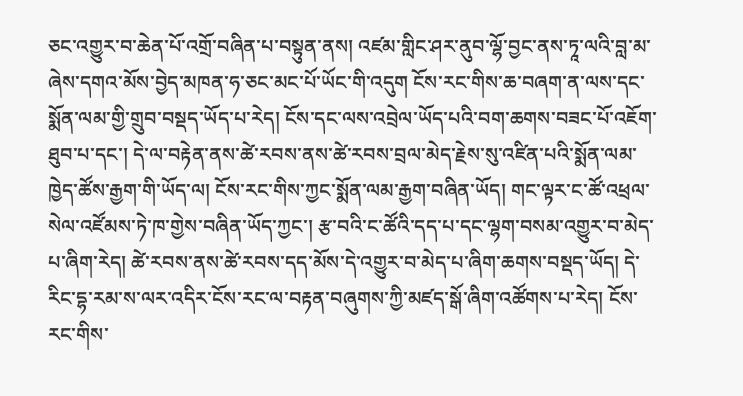ཅང་འགྱུར་བ་ཆེན་པོ་འགྲོ་བཞིན་པ་བསྟུན་ནས། འཛམ་གླིང་ཤར་ནུབ་ལྷོ་བྱང་ནས་ཏཱ་ལའི་བླ་མ་ཞེས་དགའ་མོས་བྱེད་མཁན་ཧ་ཅང་མང་པོ་ཡོང་གི་འདུག ངོས་རང་གིས་ཆ་བཞག་ན་ལས་དང་སྨོན་ལམ་གྱི་གྲུབ་བསྡད་ཡོད་པ་རེད། ངོས་དང་ལས་འབྲེལ་ཡོད་པའི་བག་ཆགས་བཟང་པོ་འཇོག་ཐུབ་པ་དང་། དེ་ལ་བརྟེན་ནས་ཚེ་རབས་ནས་ཚེ་རབས་བྲལ་མེད་རྗེས་སུ་འཛིན་པའི་སྨོན་ལམ་ཁྱེད་ཚོས་རྒྱག་གི་ཡོད་ལ། ངོས་རང་གིས་ཀྱང་སྨོན་ལམ་རྒྱག་བཞིན་ཡོད། གང་ལྟར་ང་ཚོ་འཕྲལ་སེལ་འཛོམས་ཏེ་ཁ་གྱེས་བཞིན་ཡོད་ཀྱང་། རྩ་བའི་ང་ཚོའི་དད་པ་དང་ལྷག་བསམ་འགྱུར་བ་མེད་པ་ཞིག་རེད། ཚེ་རབས་ནས་ཚེ་རབས་དད་མོས་དེ་འགྱུར་བ་མེད་པ་ཞིག་ཆགས་བསྡད་ཡོད། དེ་རིང་དྷ་རམ་ས་ལར་འདིར་ངོས་རང་ལ་བརྟན་བཞུགས་ཀྱི་མཛད་སྒོ་ཞིག་འཚོགས་པ་རེད། ངོས་རང་གིས་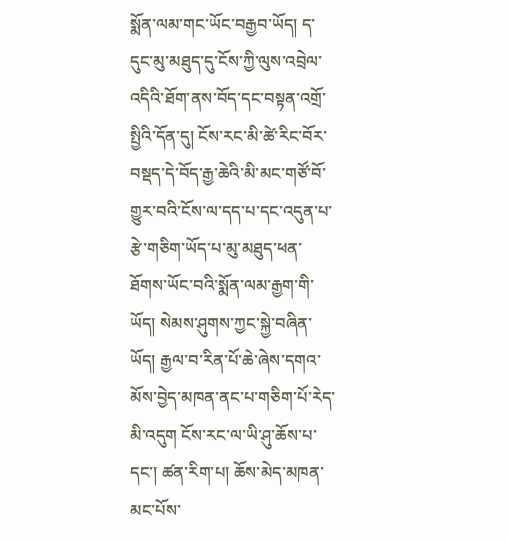སྨོན་ལམ་གང་ཡོང་བརྒྱབ་ཡོད། ད་དུང་མུ་མཐུད་དུ་ངོས་ཀྱི་ལུས་འབྲེལ་འདིའི་ཐོག་ནས་བོད་དང་བསྟན་འགྲོ་སྤྱིའི་དོན་དུ། ངོས་རང་མི་ཚེ་རིང་བོར་བསྡད་དེ་བོད་རྒྱ་ཆེའི་མི་མང་གཙོ་བོ་གྱུར་བའི་ངོས་ལ་དད་པ་དང་འདུན་པ་རྩེ་གཅིག་ཡོད་པ་མུ་མཐུད་ཕན་ཐོགས་ཡོང་བའི་སྨོན་ལམ་རྒྱག་གི་ཡོད། སེམས་ཤུགས་ཀྱང་སྐྱེ་བཞིན་ཡོད། རྒྱལ་བ་རིན་པོ་ཆེ་ཞེས་དགའ་མོས་བྱེད་མཁན་ནང་པ་གཅིག་པོ་རེད་མི་འདུག ངོས་རང་ལ་ཡི་ཤུ་ཆོས་པ་དང་། ཚན་རིག་པ། ཆོས་མེད་མཁན་མང་པོས་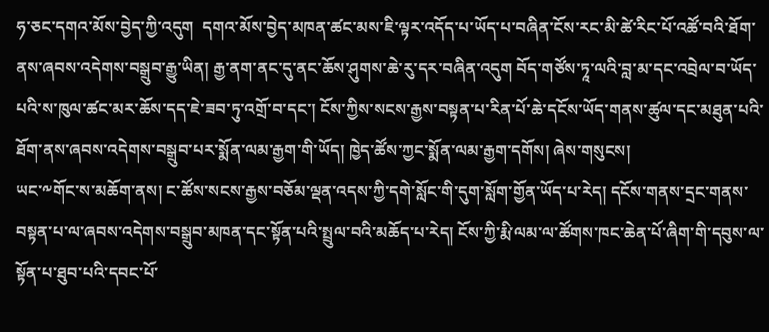ཧ་ཅང་དགའ་མོས་བྱེད་ཀྱི་འདུག  དགའ་མོས་བྱེད་མཁན་ཚང་མས་ཇི་ལྟར་འདོད་པ་ཡོད་པ་བཞིན་ངོས་རང་མི་ཚེ་རིང་པོ་འཚོ་བའི་ཐོག་ནས་ཞབས་འདེགས་བསྒྲུབ་རྒྱུ་ཡིན། རྒྱ་ནག་ནང་དུ་ནང་ཆོས་ཤུགས་ཆེ་རུ་དར་བཞིན་འདུག བོད་གཙོས་ཏཱ་ལའི་བླ་མ་དང་འབྲེལ་བ་ཡོད་པའི་ས་ཁུལ་ཚང་མར་ཆོས་དད་ཇེ་ཟབ་ཏུ་འགྲོ་བ་དང་། ངོས་ཀྱིས་སངས་རྒྱས་བསྟན་པ་རིན་པོ་ཆེ་དངོས་ཡོད་གནས་ཚུལ་དང་མཐུན་པའི་ཐོག་ནས་ཞབས་འདེགས་བསྒྲུབ་པར་སྨོན་ལམ་རྒྱག་གི་ཡོད། ཁྱེད་ཚོས་ཀྱང་སྨོན་ལམ་རྒྱག་དགོས། ཞེས་གསུངས།
ཡང་༸གོང་ས་མཆོག་ནས། ང་ཚོས་སངས་རྒྱས་བཅོམ་ལྡན་འདས་ཀྱི་དགེ་སློང་གི་དུག་སློག་གྱོན་ཡོད་པ་རེད། དངོས་གནས་དྲང་གནས་བསྟན་པ་ལ་ཞབས་འདེགས་བསྒྲུབ་མཁན་དང་སྟོན་པའི་སྤྲུལ་བའི་མཆོད་པ་རེད། ངོས་ཀྱི་རྨི་ལམ་ལ་ཚོགས་ཁང་ཆེན་པོ་ཞིག་གི་དབུས་ལ་སྟོན་པ་ཐུབ་པའི་དབང་པོ་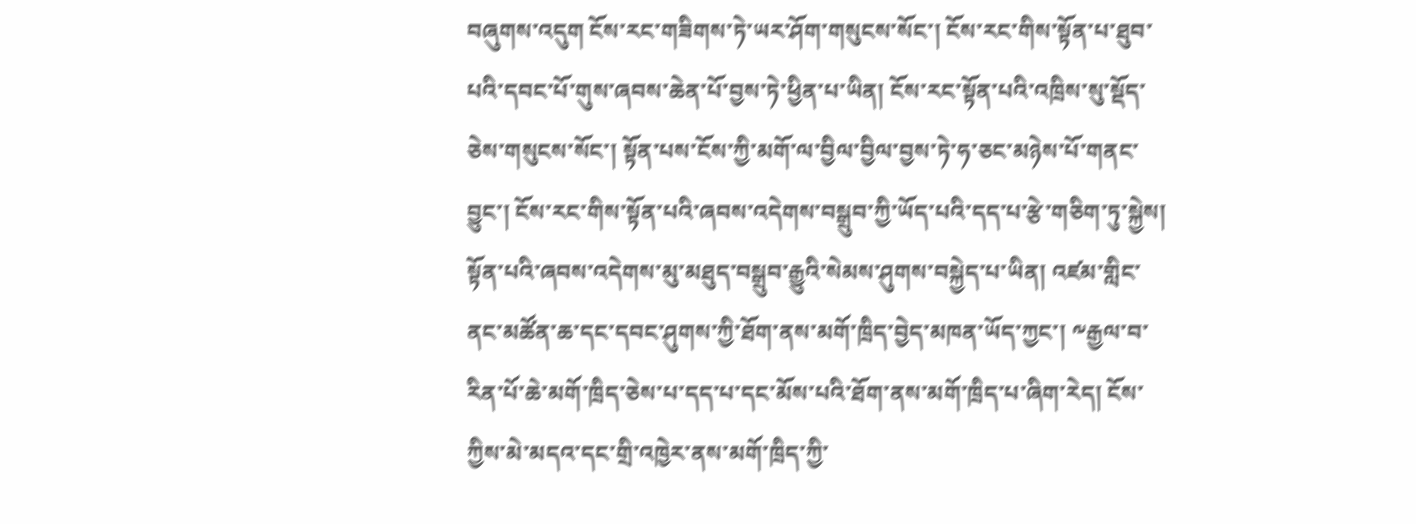བཞུགས་འདུག ངོས་རང་གཟིགས་ཏེ་ཡར་ཤོག་གསུངས་སོང་། ངོས་རང་གིས་སྟོན་པ་ཐུབ་པའི་དབང་པོ་གུས་ཞབས་ཆེན་པོ་བྱས་ཏེ་ཕྱིན་པ་ཡིན། ངོས་རང་སྟོན་པའི་འཁྲིས་སུ་སྡོད་ཅེས་གསུངས་སོང་། སྟོན་པས་ངོས་ཀྱི་མགོ་ལ་བྱིལ་བྱིལ་བྱས་ཏེ་ཧ་ཅང་མཉེས་པོ་གནང་བྱུང་། ངོས་རང་གིས་སྟོན་པའི་ཞབས་འདེགས་བསྒྲུབ་ཀྱི་ཡོད་པའི་དད་པ་རྩེ་གཅིག་ཏུ་སྐྱེས། སྟོན་པའི་ཞབས་འདེགས་མུ་མཐུད་བསྒྲུབ་རྒྱུའི་སེམས་ཤུགས་བསྐྱེད་པ་ཡིན། འཛམ་གླིང་ནང་མཚོན་ཆ་དང་དབང་ཤུགས་ཀྱི་ཐོག་ནས་མགོ་ཁྲིད་བྱེད་མཁན་ཡོད་ཀྱང་། ༸རྒྱལ་བ་རིན་པོ་ཆེ་མགོ་ཁྲིད་ཅེས་པ་དད་པ་དང་མོས་པའི་ཐོག་ནས་མགོ་ཁྲིད་པ་ཞིག་རེད། ངོས་ཀྱིས་མེ་མདའ་དང་གྲི་འཁྱེར་ནས་མགོ་ཁྲིད་ཀྱི་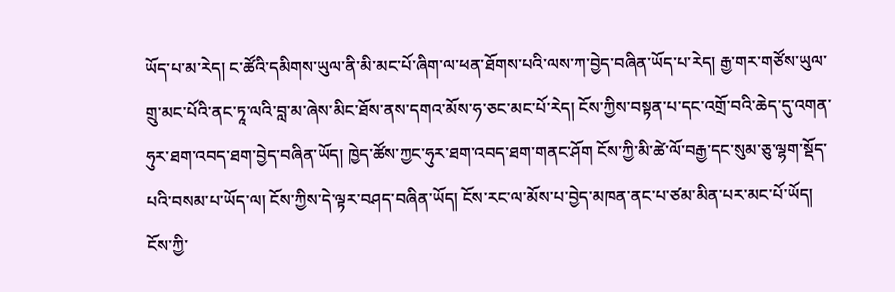ཡོད་པ་མ་རེད། ང་ཚོའི་དམིགས་ཡུལ་ནི་མི་མང་པོ་ཞིག་ལ་ཕན་ཐོགས་པའི་ལས་ཀ་བྱེད་བཞིན་ཡོད་པ་རེད། རྒྱ་གར་གཙོས་ཡུལ་གྲུ་མང་པོའི་ནང་ཏཱ་ལའི་བླ་མ་ཞེས་མིང་ཐོས་ནས་དགའ་མོས་ཧ་ཅང་མང་པོ་རེད། ངོས་ཀྱིས་བསྟན་པ་དང་འགྲོ་བའི་ཆེད་དུ་འགན་ཧུར་ཐག་འབད་ཐག་བྱེད་བཞིན་ཡོད། ཁྱེད་ཚོས་ཀྱང་ཧུར་ཐག་འབད་ཐག་གནང་ཤོག ངོས་ཀྱི་མི་ཚེ་ལོ་བརྒྱ་དང་སུམ་ཅུ་ལྷག་སྡོད་པའི་བསམ་པ་ཡོད་ལ། ངོས་ཀྱིས་དེ་ལྟར་བཤད་བཞིན་ཡོད། ངོས་རང་ལ་མོས་པ་བྱེད་མཁན་ནང་པ་ཙམ་མིན་པར་མང་པོ་ཡོད། ངོས་ཀྱི་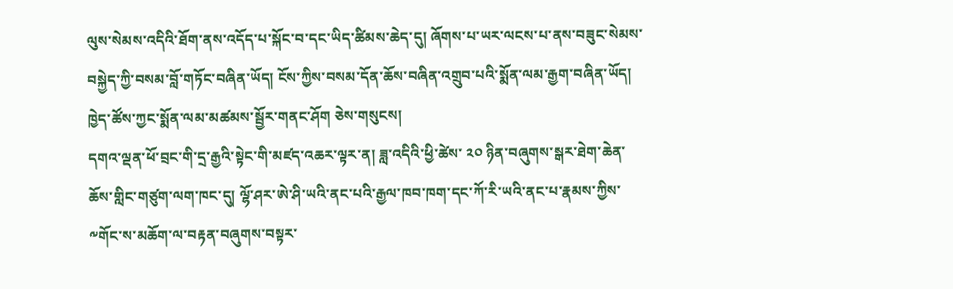ལུས་སེམས་འདིའི་ཐོག་ནས་འདོད་པ་སྐོང་བ་དང་ཡིད་ཚིམས་ཆེད་དུ། ཞོགས་པ་ཡར་ལངས་པ་ནས་བཟུང་སེམས་བསྐྱེད་ཀྱི་བསམ་བློ་གཏོང་བཞིན་ཡོད། ངོས་ཀྱིས་བསམ་དོན་ཆོས་བཞིན་འགྲུབ་པའི་སྨོན་ལམ་རྒྱག་བཞིན་ཡོད། ཁྱེད་ཚོས་ཀྱང་སྨོན་ལམ་མཚམས་སྦྱོར་གནང་ཤོག ཅེས་གསུངས།
དགའ་ལྡན་ཕོ་བྲང་གི་དྲ་རྒྱའི་སྟེང་གི་མཛད་འཆར་ལྟར་ན། ཟླ་འདིའི་ཕྱི་ཚེས་ ༢༠ ཉིན་བཞུགས་སྒར་ཐེག་ཆེན་ཆོས་གླིང་གཙུག་ལག་ཁང་དུ། ལྷོ་ཤར་ཨེ་ཤི་ཡའི་ནང་པའི་རྒྱལ་ཁབ་ཁག་དང་ཀོ་རི་ཡའི་ནང་པ་རྣམས་ཀྱིས་༸གོང་ས་མཆོག་ལ་བརྟན་བཞུགས་བསྟར་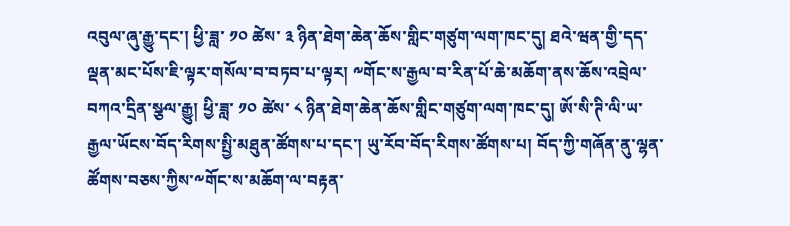འབུལ་ཞུ་རྒྱུ་དང་། ཕྱི་ཟླ་ ༡༠ ཚེས་ ༣ ཉིན་ཐེག་ཆེན་ཆོས་གླིང་གཙུག་ལག་ཁང་དུ། ཐའེ་ཝན་གྱི་དད་ལྡན་མང་པོས་ཇི་ལྟར་གསོལ་བ་བཏབ་པ་ལྟར། ༸གོང་ས་རྒྱལ་བ་རིན་པོ་ཆེ་མཆོག་ནས་ཆོས་འབྲེལ་བཀའ་དྲིན་སྩལ་རྒྱུ། ཕྱི་ཟླ་ ༡༠ ཚེས་ ༨ ཉིན་ཐེག་ཆེན་ཆོས་གླིང་གཙུག་ལག་ཁང་དུ། ཨོ་སི་ཊི་ལི་ཡ་རྒྱལ་ཡོངས་བོད་རིགས་སྤྱི་མཐུན་ཚོགས་པ་དང་། ཡུ་རོབ་བོད་རིགས་ཚོགས་པ། བོད་ཀྱི་གཞོན་ནུ་ལྷན་ཚོགས་བཅས་ཀྱིས་༸གོང་ས་མཆོག་ལ་བརྟན་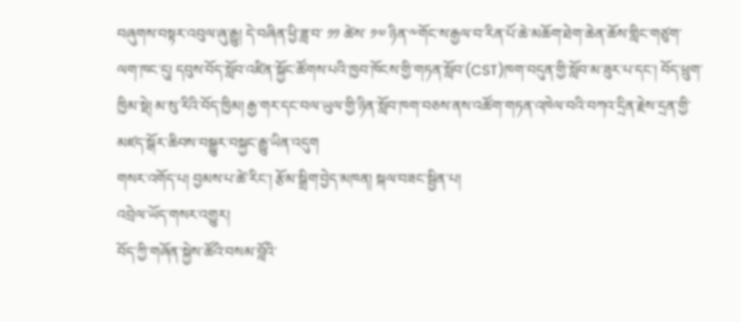བཞུགས་བསྟར་འབུལ་ཞུ་རྒྱུ། དེ་བཞིན་ཕྱི་ཟླ་བ་ ༡༡ ཚེས་ ༡༧ ཉིན་༸གོང་ས་རྒྱལ་བ་རིན་པོ་ཆེ་མཆོག་ཐེག་ཆེན་ཆོས་གླིང་གཙུག་ལག་ཁང་དུ། དབུས་བོད་སློབ་འཛིན་སྐྱོང་ཚོགས་པའི་ཁྱབ་ཁོངས་གྱི་གཏན་སློབ་(CST)ཁག་བདུན་གྱི་སློབ་མ་ཟུར་པ་དང་། བོད་ཕྲུག་ཁྱིམ་སྡེ། མ་སུ་རིའི་བོད་ཁྱིམ། རྒྱ་གར་དང་བལ་ཡུལ་གྱི་ཉིན་སློབ་ཁག་བཅས་ནས་འཚོག་གཏན་འཁེལ་བའི་བཀའ་དྲིན་རྗེས་དྲན་གྱི་མཛད་སྒོར་ཆིབས་བསྒྱུར་བསྐྱང་རྒྱུ་ཡིན་འདུག
གསར་འགོད་པ། བྱམས་པ་ཚེ་རིང་། རྩོམ་སྒྲིག་བྱེད་མཁན། སྐལ་བཟང་སྦྱིན་པ།
འབྲེལ་ཡོད་གསར་འགྱུར།
བོད་ཀྱི་གཞོན་སྐྱེས་ཚོའི་བསམ་བློའི་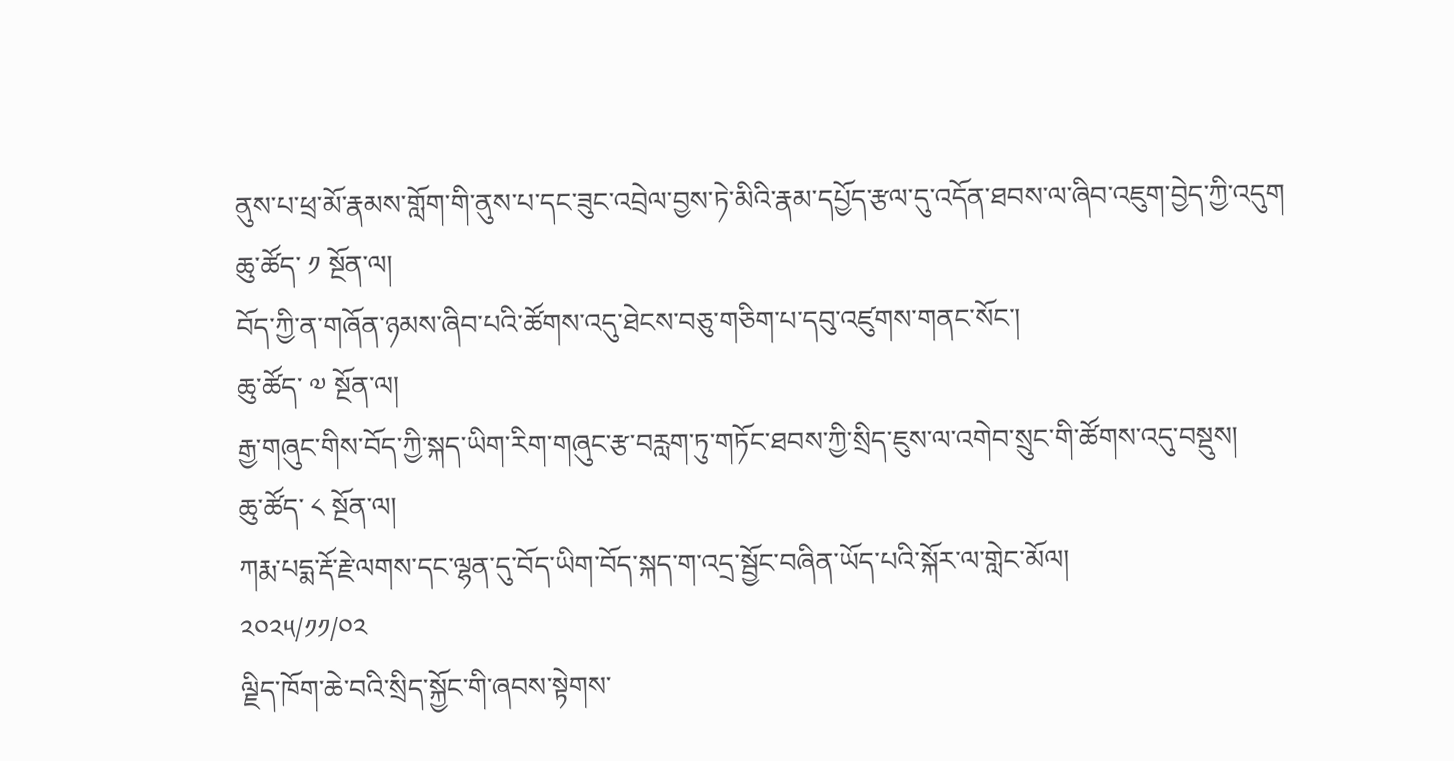ནུས་པ་ཕྲ་མོ་རྣམས་གློག་གི་ནུས་པ་དང་ཟུང་འབྲེལ་བྱས་ཏེ་མིའི་རྣམ་དཔྱོད་རྩལ་དུ་འདོན་ཐབས་ལ་ཞིབ་འཇུག་བྱེད་ཀྱི་འདུག
ཆུ་ཚོད་ ༡ སྔོན་ལ།
བོད་ཀྱི་ན་གཞོན་ཉམས་ཞིབ་པའི་ཚོགས་འདུ་ཐེངས་བཅུ་གཅིག་པ་དབུ་འཛུགས་གནང་སོང་།
ཆུ་ཚོད་ ༧ སྔོན་ལ།
རྒྱ་གཞུང་གིས་བོད་ཀྱི་སྐད་ཡིག་རིག་གཞུང་རྩ་བརླག་ཏུ་གཏོང་ཐབས་ཀྱི་སྲིད་ཇུས་ལ་འགེབ་སྲུང་གི་ཚོགས་འདུ་བསྡུས།
ཆུ་ཚོད་ ༨ སྔོན་ལ།
ཀརྨ་པདྨ་རྡོ་རྗེ་ལགས་དང་ལྷན་དུ་བོད་ཡིག་བོད་སྐད་ག་འདྲ་སྦྱོང་བཞིན་ཡོད་པའི་སྐོར་ལ་གླེང་མོལ།
༢༠༢༥/༡༡/༠༢
ལྗིད་ཁོག་ཆེ་བའི་སྲིད་སྐྱོང་གི་ཞབས་སྟེགས་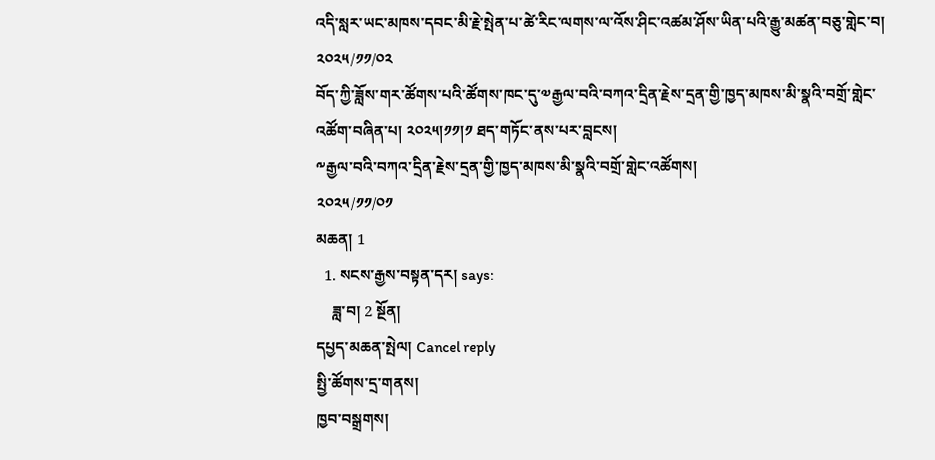འདི་སླར་ཡང་མཁས་དབང་མི་རྗེ་སྤེན་པ་ཚེ་རིང་ལགས་ལ་འོས་ཤིང་འཚམ་ཤོས་ཡིན་པའི་རྒྱུ་མཚན་བཅུ་གླེང་བ།
༢༠༢༥/༡༡/༠༢
བོད་ཀྱི་ཟློས་གར་ཚོགས་པའི་ཚོགས་ཁང་དུ་༧རྒྱལ་བའི་བཀའ་དྲིན་རྗེས་དྲན་གྱི་ཁྱད་མཁས་མི་སྣའི་བགྲོ་གླེང་འཚོག་བཞིན་པ། ༢༠༢༥།༡༡།༡ ཐད་གཏོང་ནས་པར་བླངས།
༸རྒྱལ་བའི་བཀའ་དྲིན་རྗེས་དྲན་གྱི་ཁྱད་མཁས་མི་སྣའི་བགྲོ་གླེང་འཚོགས།
༢༠༢༥/༡༡/༠༡
མཆན། 1
  1. སངས་རྒྱས་བསྟན་དར། says:
    ཟླ་བ། 2 སྔོན།
དཔྱད་མཆན་སྤེལ། Cancel reply
སྤྱི་ཚོགས་དྲ་གནས།
ཁྱབ་བསྒྲགས།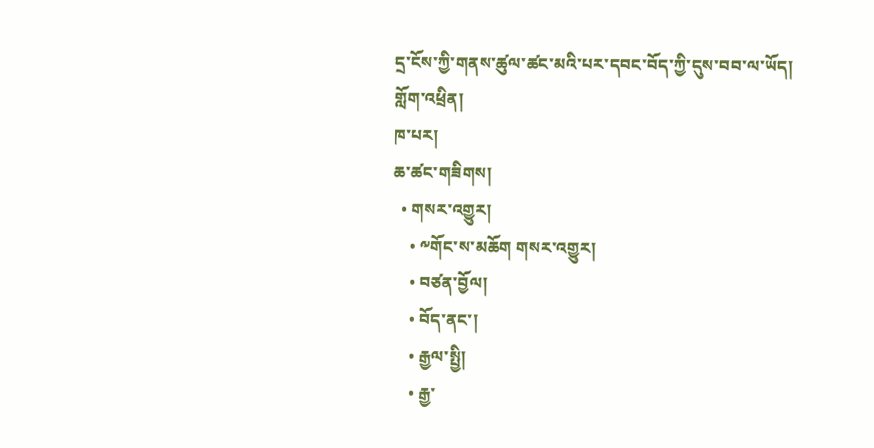དྲ་ངོས་ཀྱི་གནས་ཚུལ་ཚང་མའི་པར་དབང་བོད་ཀྱི་དུས་བབ་ལ་ཡོད།
གློག་འཕྲིན།
ཁ་པར།
ཆ་ཚང་གཟིགས།
  • གསར་འགྱུར།
    • ༸གོང་ས་མཆོག གསར་འགྱུར།
    • བཙན་བྱོལ།
    • བོད་ནང་།
    • རྒྱལ་སྤྱི།
    • རྒྱ་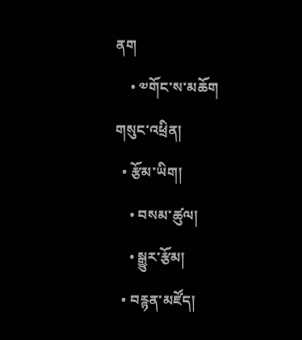ནག
    • ༧གོང་ས་མཆོག གསུང་འཕྲིན།
  • རྩོམ་ཡིག།
    • བསམ་ཚུལ།
    • སྒྱུར་རྩོམ།
  • བརྙན་མཛོད།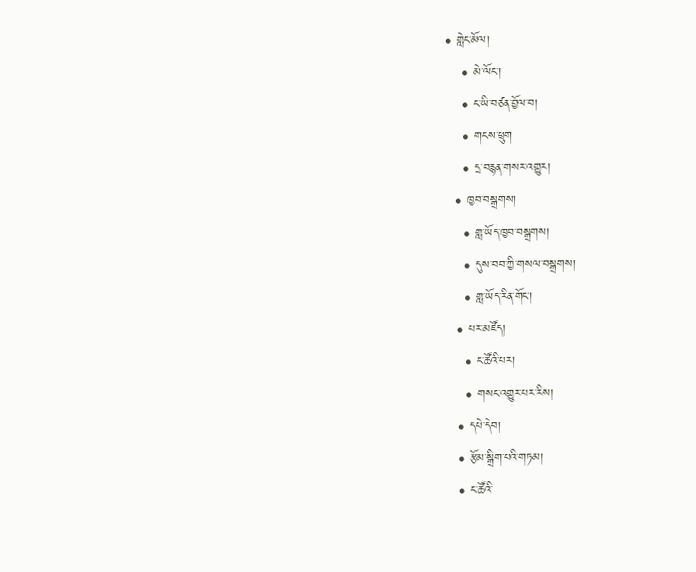• གླེང་མོལ།
    • མེ་ལོང་།
    • ང་ཡི་བཙན་བྱོལ་བ།
    • གངས་ཕྲུག
    • དྲ་བརྙན་གསར་འགྱུར།
  • ཁྱབ་བསྒྲགས།
    • གླ་ཡོད་ཁྱབ་བསྒྲགས།
    • དུས་བབ་ཀྱི་གསལ་བསྒྲགས།
    • གླ་ཡོད་རིན་གོང་།
  • པར་མཛོད།
    • ང་ཚོའི་པར།
    • གསང་འགྱུར་པར་རིས།
  • དཔེ་དེབ།
  • རྩོམ་སྒྲིག་པའི་གཏམ།
  • ང་ཚོའི་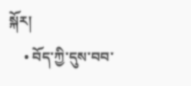སྐོར།
    • བོད་ཀྱི་དུས་བབ་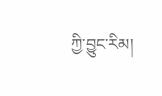ཀྱི་བྱུང་རིམ།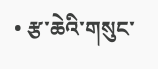• རྩ་ཆེའི་གསུང་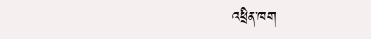འཕྲིན་ཁག